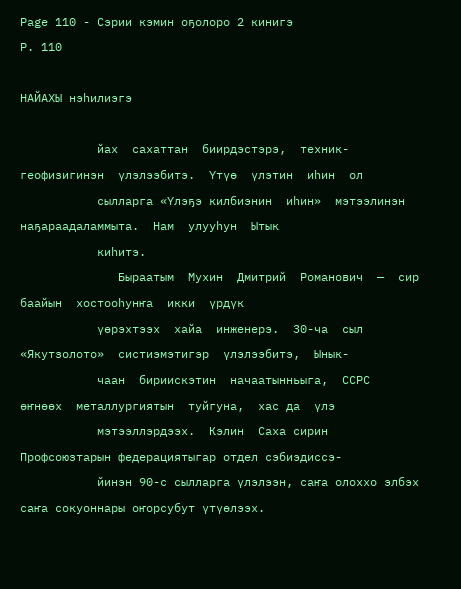Page 110 - Сэрии кэмин оҕолоро 2 кинигэ
P. 110

НАЙАХЫ нэһилиэгэ

           йах  сахаттан  биирдэстэрэ,  техник-геофизигинэн  үлэлээбитэ.  Үтүө  үлэтин  иһин  ол
           сылларга «Үлэҕэ килбиэнин  иһин»  мэтээлинэн  наҕараадаламмыта.  Нам  улууһун  Ытык
           киһитэ.
              Быраатым  Мухин  Дмитрий  Романович  —  сир  баайын  хостооһунҥа  икки  үрдүк
           үөрэхтээх  хайа  инженерэ.  30-ча  сыл  «Якутзолото»  систиэмэтигэр  үлэлээбитэ,  Ынык-
           чаан  бириискэтин  начаатынньыга,  ССРС  өҥнөөх  металлургиятын  туйгуна,  хас да  үлэ
           мэтээллэрдээх.  Кэлин  Саха сирин  Профсоюзтарын федерациятыгар отдел сэбиэдиссэ-
           йинэн 90-с сылларга үлэлээн, саҥа олоххо элбэх саҥа сокуоннары оҥорсубут үтүөлээх.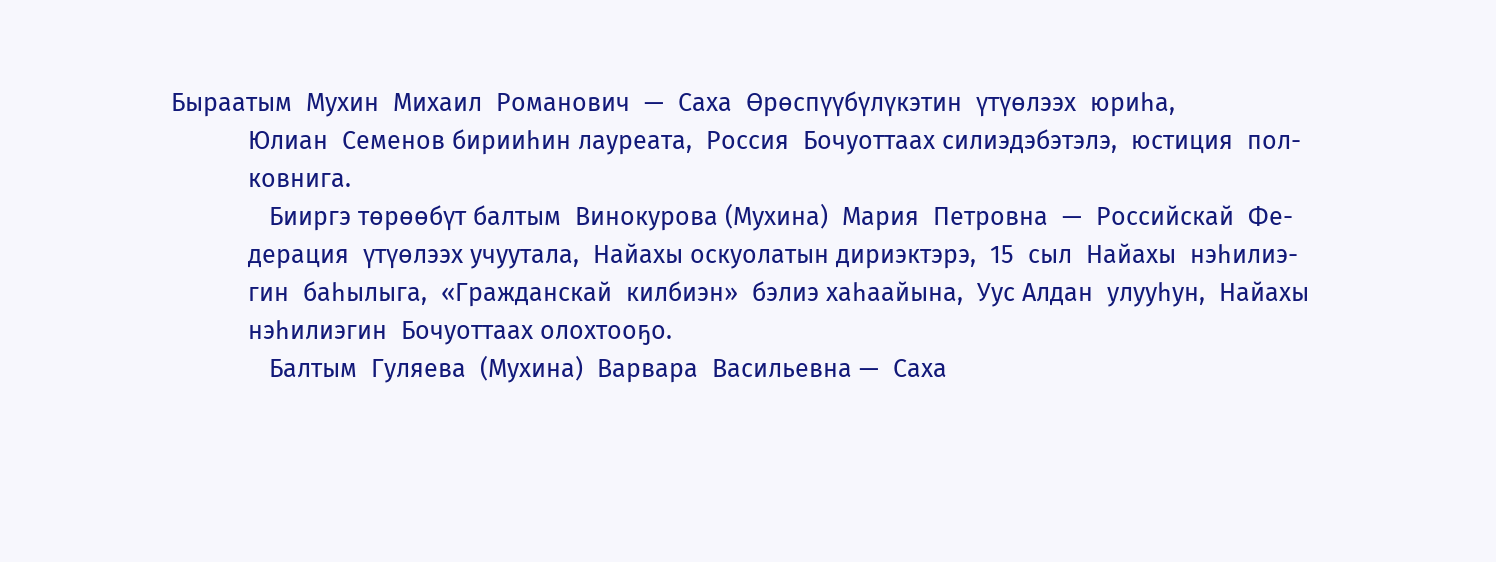Быраатым  Мухин  Михаил  Романович  —  Саха  Өрөспүүбүлүкэтин  үтүөлээх  юриһа,
           Юлиан  Семенов бирииһин лауреата,  Россия  Бочуоттаах силиэдэбэтэлэ,  юстиция  пол-
           ковнига.
              Бииргэ төрөөбүт балтым  Винокурова (Мухина)  Мария  Петровна  —  Российскай  Фе-
           дерация  үтүөлээх учуутала,  Найахы оскуолатын дириэктэрэ,  15  сыл  Найахы  нэһилиэ-
           гин  баһылыга,  «Гражданскай  килбиэн»  бэлиэ хаһаайына,  Уус Алдан  улууһун,  Найахы
           нэһилиэгин  Бочуоттаах олохтооҕо.
              Балтым  Гуляева  (Мухина)  Варвара  Васильевна —  Саха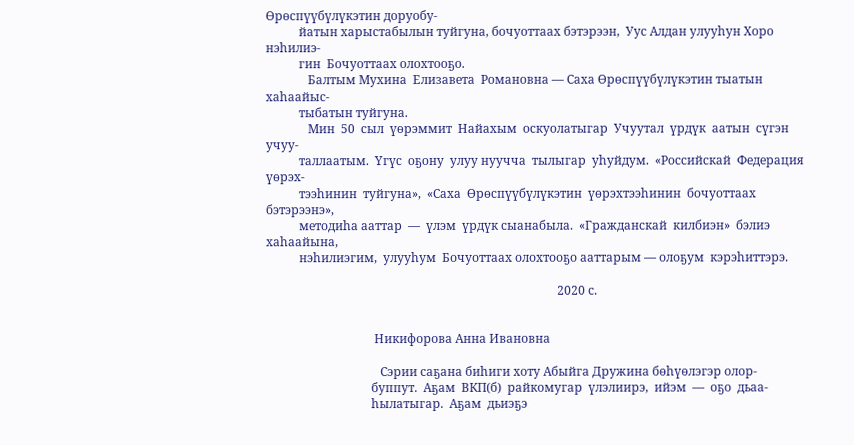Өрөспүүбүлүкэтин доруобу-
           йатын харыстабылын туйгуна, бочуоттаах бэтэрээн,  Уус Алдан улууһун Хоро нэһилиэ-
           гин  Бочуоттаах олохтооҕо.
              Балтым Мухина  Елизавета  Романовна — Саха Өрөспүүбүлүкэтин тыатын хаһаайыс-
           тыбатын туйгуна.
              Мин  50  сыл  үөрэммит  Найахым  оскуолатыгар  Учуутал  үрдүк  аатын  сүгэн  учуу-
           таллаатым.  Үгүс  оҕону  улуу нуучча  тылыгар  уһуйдум.  «Российскай  Федерация  үөрэх-
           тээһинин  туйгуна»,  «Саха  Өрөспүүбүлүкэтин  үөрэхтээһинин  бочуоттаах  бэтэрээнэ»,
           методиһа ааттар  —  үлэм  үрдүк сыанабыла.  «Гражданскай  килбиэн»  бэлиэ  хаһаайына,
           нэһилиэгим,  улууһум  Бочуоттаах олохтооҕо ааттарым — олоҕум  кэрэһиттэрэ.

                                                                                                 2020 с.


                                    Никифорова Анна Ивановна

                                      Сэрии саҕана биһиги хоту Абыйга Дружина бөһүөлэгэр олор-
                                   буппут.  Аҕам  ВКП(б)  райкомугар  үлэлиирэ,  ийэм  —  оҕо  дьаа-
                                   һылатыгар.  Аҕам  дьиэҕэ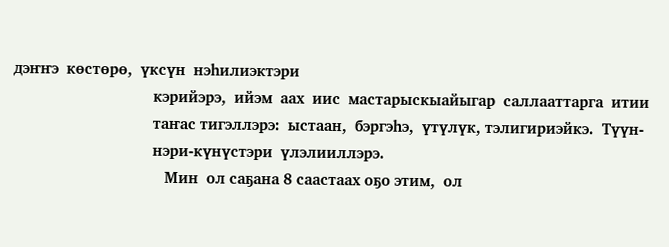дэҥҥэ  көстөрө,  үксүн  нэһилиэктэри
                                   кэрийэрэ,  ийэм  аах  иис  мастарыскыайыгар  саллааттарга  итии
                                   таҥас тигэллэрэ:  ыстаан,  бэргэһэ,  үтүлүк, тэлигириэйкэ.  Түүн-
                                   нэри-күнүстэри  үлэлииллэрэ.
                                      Мин  ол саҕана 8 саастаах оҕо этим,  ол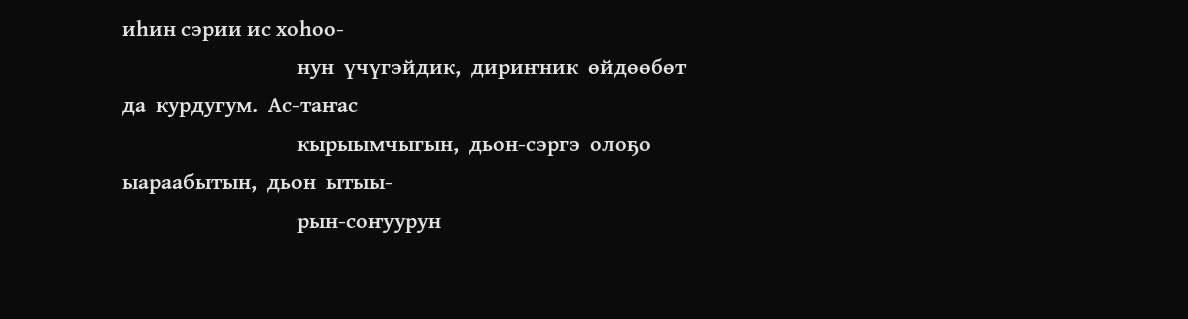иһин сэрии ис хоһоо-
                                   нун  үчүгэйдик,  дириҥник  өйдөөбөт  да  курдугум.  Ас-таҥас
                                   кырыымчыгын,  дьон-сэргэ  олоҕо  ыараабытын,  дьон  ытыы-
                                   рын-соҥуурун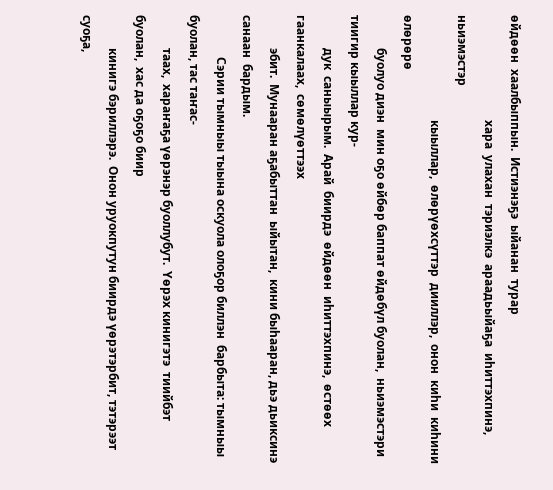өйдөөн  хаалбыппын.  Истиэнэҕэ  ыйанан  турар
                                   хара  улахан  тэриэлкэ  араадьыйаҕа  иһиттэхпинэ,  ньиэмэстэр
                                   кыыллар,  өлөрүөхсүттэр  дииллэр,  онон  киһи  киһини  өлөрөрө
           буолуо диэн  мин оҕо өйбөр баппат өйдөбүл буолан,  ньиэмэстэри тиигир кыыллар кур-
           дук  саныырым.  Арай  биирдэ  өйдөөн  иһиттэхпинэ,  өстөөх  гаанкалаах,  сөмөлүөттээх
           эбит.  Мунааран аҕабыттан  ыйытан,  кини быһааран, дьэ дьиксинэ санаан  бардым.
              Сэрии тымныы тыына оскуола олоҕор биллэн  барбыта: тымныы  буолан, тас таҥас-
           таах,  хараҥаҕа үөрэнэр буоллубут.  Үөрэх кинигэтэ  тиийбэт буолан,  хас да оҕоҕо биир
           кинигэ бэриллэрэ.  Онон уруокпутун биирдэ үөрэтэрбит, тэтэрээт суоҕа,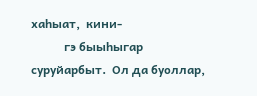хаһыат,  кини-
           гэ быыһыгар суруйарбыт.  Ол да буоллар,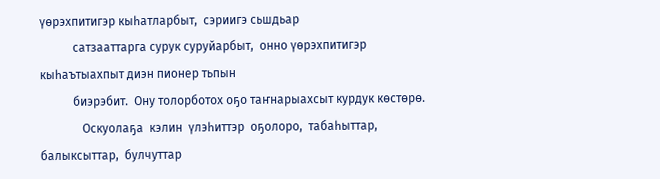үөрэхпитигэр кыһатларбыт,  сэриигэ сьшдьар
           сатзааттарга сурук суруйарбыт,  онно үөрэхпитигэр кыһаътыахпыт диэн пионер тьпын
           биэрэбит.  Ону толорботох оҕо таҥнарыахсыт курдук көстөрө.
              Оскуолаҕа  кэлин  үлэһиттэр  оҕолоро,  табаһыттар,  балыксыттар,  булчуттар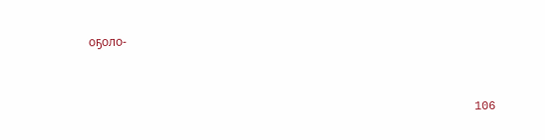оҕоло-


                                                       106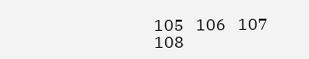105   106   107   108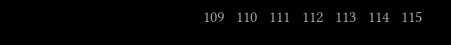109   110   111   112   113   114   115